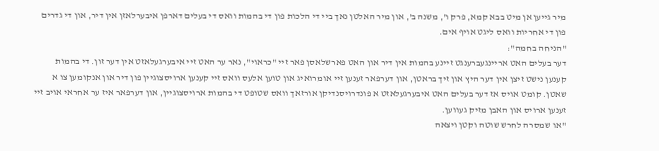מיר גייען אן מיט בבא קמא, פרק ו', משנה ב', און מיר האלטן נאך ביי די הלכות פון די בהמות וואס די בעלים דארפן איבערלאזן אין דיר, און די גדרים פון די אחריות וואס ליגט אויף אים.
"הניחה בחמה":
דער בעלים האט אריינגעברענגט זיינע בהמות אין דיר און האט פארשלאסן פאר זיי "כראוי", נאר ער האט זיי איבערגעלאזט אין דער זון. די בהמות קענען נישט זיצן אין דער היץ און זיך בראטן, און דערפאר זענען זיי אומרואיג און טוען אלעס וואס זיי קענען ארויסצוגיין פון דיר און אנקומען צו א שאטן. קומט אויס אז דער בעלים האט איבערגעלאזט א פונדרויסנדיקן אורזאך וואס שטופט די בהמות ארויסצוגיין, און דערפאר איז ער אחראי אויב זיי זענען ארויס און האבן מזיק געווען.
"או שמסרה לחרש שוטה וקטן ויצאה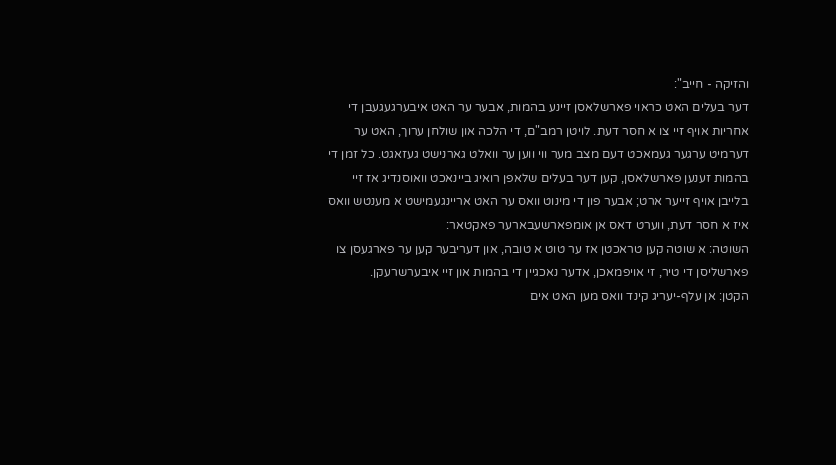והזיקה - חייב":
דער בעלים האט כראוי פארשלאסן זיינע בהמות, אבער ער האט איבערגעגעבן די אחריות אויף זיי צו א חסר דעת. לויטן רמב"ם, די הלכה און שולחן ערוך, האט ער דערמיט ערגער געמאכט דעם מצב מער ווי ווען ער וואלט גארנישט געזאגט. כל זמן די בהמות זענען פארשלאסן, קען דער בעלים שלאפן רואיג ביינאכט וואוסנדיג אז זיי בלייבן אויף זייער ארט; אבער פון די מינוט וואס ער האט אריינגעמישט א מענטש וואס איז א חסר דעת, ווערט דאס אן אומפארשעבארער פאקטאר:
השוטה: א שוטה קען טראכטן אז ער טוט א טובה, און דעריבער קען ער פארגעסן צו פארשליסן די טיר, זי אויפמאכן, אדער נאכגיין די בהמות און זיי איבערשרעקן.
הקטן: אן עלף-יעריג קינד וואס מען האט אים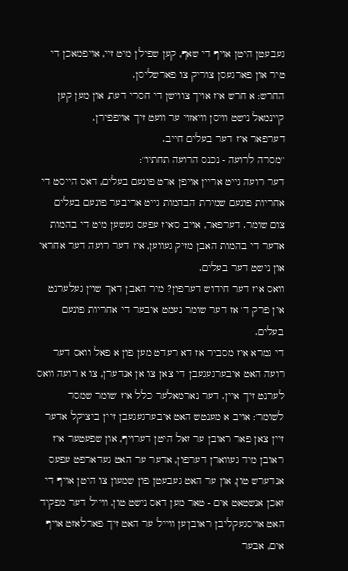געבעטן היטן אויף די שאף, קען שפילן מיט זיי, אויפמאכן די טיר און פארגעסן צוריק צו פארשליסן.
החרש: א חרש איז אויך צווישן די חסרי דעת, און מען קען קיינמאל נישט וויסן וויאזוי ער וועט זיך אויפפירן.
דערפאר איז דער בעלים חייב.
"מסרה לרועה - נכנס הרועה תחתיו":
דער רועה גייט אריין אויפן ארט פונעם בעלים, דאס הייסט די אחריות פונעם שמירת הבהמות גייט אריבער פונעם בעלים צום שומר. דערפאר, אויב ס'איז עפעס געשען מיט די בהמות אדער די בהמות האבן מזיק געווען, איז דער רועה דער אחראי און נישט דער בעלים.
וואס איז דער חידוש דערפון? מיר האבן דאך שוין געלערנט אין פרק ד' אז דער שומר נעמט איבער די אחריות פונעם בעלים.
די גמרא איז מסביר אז דא רעדט מען פון א פאל וואס דער רועה האט איבערגעגעבן די צאן צו אן אנדערן, צו א רועה וואס לערנט זיך איין. דער נארמאלער כלל איז 'שומר שמסר לשומר': אויב א מענטש האט איבערגעגעבן זיין ביציקל אדער זיין צאן פאר ראובן ער זאל היטן דערויף, און שפעטער איז ראובן מיד געווארן דערפון, אדער ער האט געדארפט עפעס אנדערש טון, און ער האט געבעטן פון שמעון צו היטן אויף די זאכן אנשטאט אים - טאר מען דאס נישט טון. ווייל דער מפקיד האט אויסגעקליבן ראובן'ען ווייל ער האט זיך פארלאזט אויף אים, אבער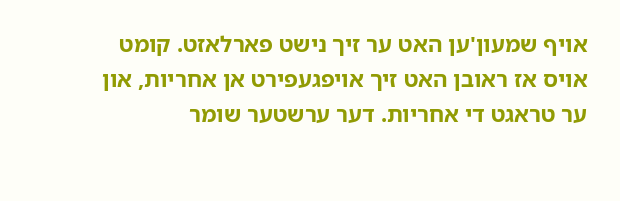אויף שמעון'ען האט ער זיך נישט פארלאזט. קומט אויס אז ראובן האט זיך אויפגעפירט אן אחריות, און ער טראגט די אחריות. דער ערשטער שומר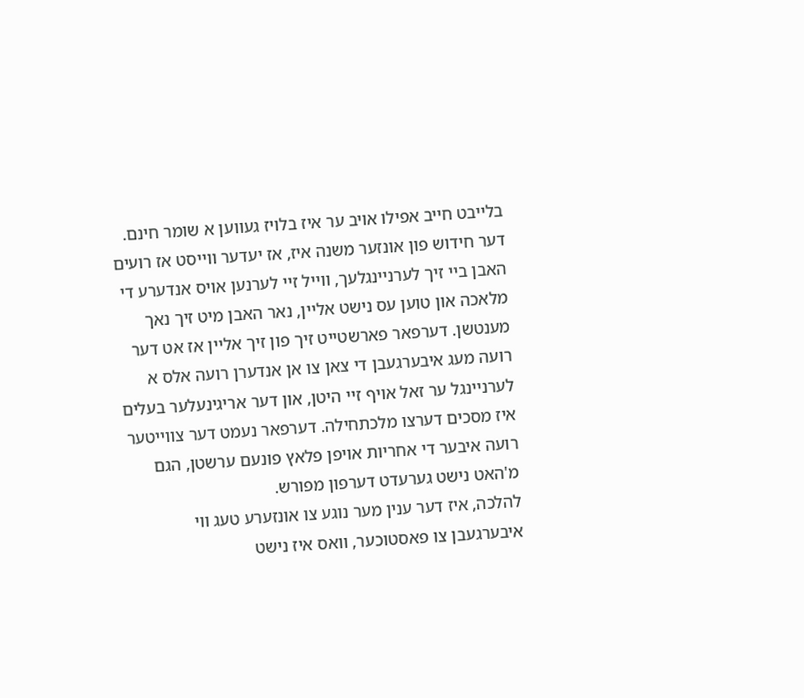בלייבט חייב אפילו אויב ער איז בלויז געווען א שומר חינם.
דער חידוש פון אונזער משנה איז, אז יעדער ווייסט אז רועים האבן ביי זיך לערניינגלעך, ווייל זיי לערנען אויס אנדערע די מלאכה און טוען עס נישט אליין, נאר האבן מיט זיך נאך מענטשן. דערפאר פארשטייט זיך פון זיך אליין אז אט דער רועה מעג איבערגעבן די צאן צו אן אנדערן רועה אלס א לערניינגל ער זאל אויף זיי היטן, און דער אריגינעלער בעלים איז מסכים דערצו מלכתחילה. דערפאר נעמט דער צווייטער רועה איבער די אחריות אויפן פלאץ פונעם ערשטן, הגם מ'האט נישט גערעדט דערפון מפורש.
להלכה, איז דער ענין מער נוגע צו אונזערע טעג ווי איבערגעבן צו פאסטוכער, וואס איז נישט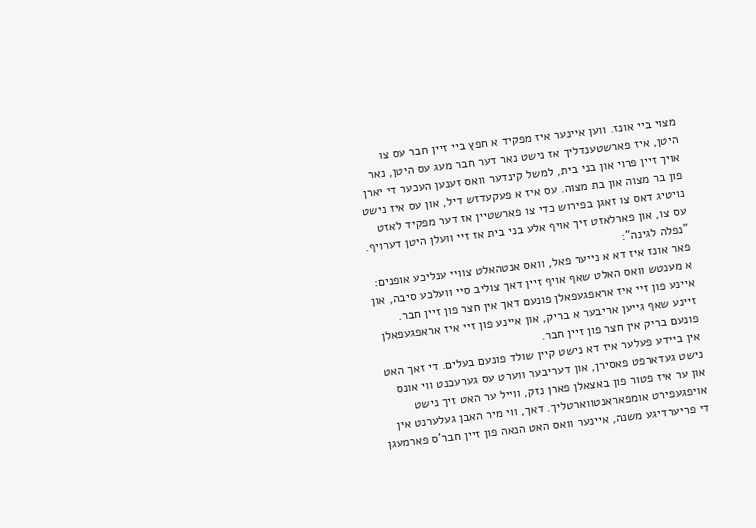מצוי ביי אונז. ווען איינער איז מפקיד א חפץ ביי זיין חבר עס צו היטן, איז פארשטענדליך אז נישט נאר דער חבר מעג עס היטן, נאר אויך זיין פרוי און בני בית, למשל קינדער וואס זענען העכער די יארן פון בר מצוה און בת מצוה. עס איז א פעקעדזש דיל, און עס איז נישט נויטיג דאס צו זאגן בפירוש כדי צו פארשטיין אז דער מפקיד לאזט עס צו, און פארלאזט זיך אויף אלע בני בית אז זיי וועלן היטן דערויף.
"נפלה לגינה":
פאר אונז איז דא א נייער פאל, וואס אנטהאלט צוויי ענליכע אופנים:
א מענטש וואס האלט שאף אויף זיין דאך צוליב סיי וועלכע סיבה, און איינע פון זיי איז אראפגעפאלן פונעם דאך אין חצר פון זיין חבר.
זיינע שאף גייען אריבער א בריק, און איינע פון זיי איז אראפגעפאלן פונעם בריק אין חצר פון זיין חבר.
אין ביידע פעלער איז דא נישט קיין שולד פונעם בעלים. די זאך האט נישט געדארפט פאסירן, און דעריבער ווערט עס גערעכנט ווי אונס און ער איז פטור פון באצאלן פארן נזק, ווייל ער האט זיך נישט אויפגעפירט אומפאראנטווארטליך. דאך, ווי מיר האבן געלערנט אין די פריערדיגע משנה, איינער וואס האט הנאה פון זיין חבר'ס פארמעגן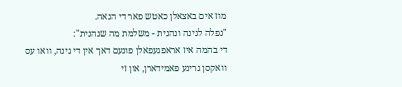מוז אים באצאלן כאטש פאר די הנאה.
"נפלה לגינה ונהנית - משלמת מה שנהנית":
די בהמה איז אראפגעפאלן פונעם דאך אין די גינה, וואו עס וואקסן גרינע פאמידארן, און זי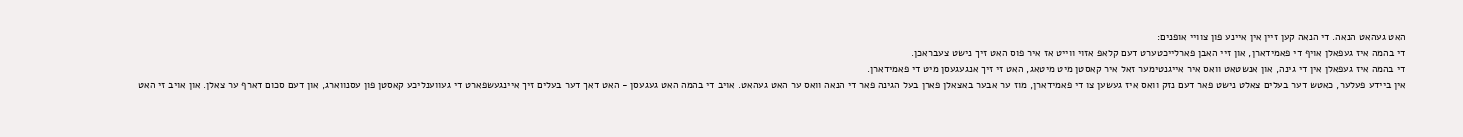האט געהאט הנאה. די הנאה קען זיין אין איינע פון צוויי אופנים:
די בהמה איז געפאלן אויף די פאמידארן, און זיי האבן פארלייכטערט דעם קלאפ אזוי ווייט אז איר פוס האט זיך נישט צעבראכן.
די בהמה איז געפאלן אין די גינה, און אנשטאט וואס איר אייגנטימער זאל איר קאסטן מיט מיטאג, האט זי זיך אנגעגעסן מיט די פאמידארן.
אין ביידע פעלער, כאטש דער בעלים צאלט נישט פאר דעם נזק וואס איז געשען צו די פאמידארן, מוז ער אבער באצאלן פארן בעל הגינה פאר די הנאה וואס ער האט געהאט. אויב די בהמה האט געגעסן - האט דאך דער בעלים זיך איינגעשפארט די געווענליכע קאסטן פון עסנווארג, און דעם סכום דארף ער צאלן. און אויב זי האט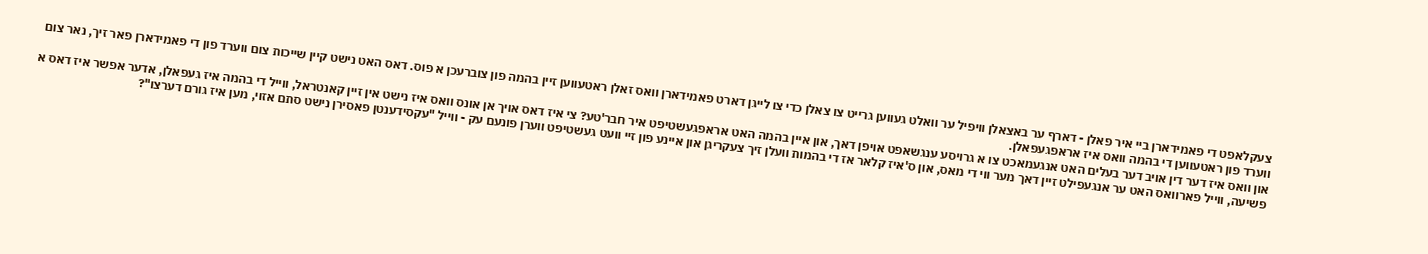צעקלאפט די פאמידארן ביי איר פאלן - דארף ער באצאלן וויפיל ער וואלט געווען גרייט צו צאלן כדי צו לייגן דארט פאמידארן וואס זאלן ראטעווען זיין בהמה פון צוברעכן א פוס. דאס האט נישט קיין שייכות צום ווערד פון די פאמידארן פאר זיך, נאר צום ווערד פון ראטעווען די בהמה וואס איז אראפגעפאלן.
און וואס איז דער דין אויב דער בעלים האט אנגעמאכט צו א גרויסע ענגשאפט אויפן דאך, און איין בהמה האט אראפגעשטיפט איר חבר'טע? צי איז דאס אויך אן אונס וואס איז נישט אין זיין קאנטראל, ווייל די בהמה איז געפאלן, אדער אפשר איז דאס א פשיעה, ווייל פארוואס האט ער אנגעפילט זיין דאך מער ווי די מאס, און ס'איז קלאר אז די בהמות וועלן זיך צעקריגן און איינע פון זיי וועט געשטיפט ווערן פונעם עק - ווייל "עקסידענטן פאסירן נישט סתם אזוי, מען איז גורם דערצו"?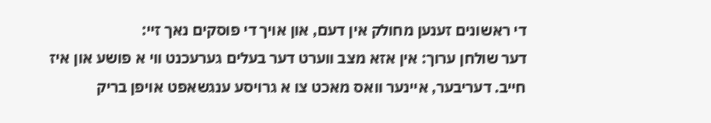די ראשונים זענען מחולק אין דעם, און אויך די פוסקים נאך זיי:
דער שולחן ערוך: אין אזא מצב ווערט דער בעלים גערעכנט ווי א פושע און איז חייב. דעריבער, איינער וואס מאכט צו א גרויסע ענגשאפט אויפן בריק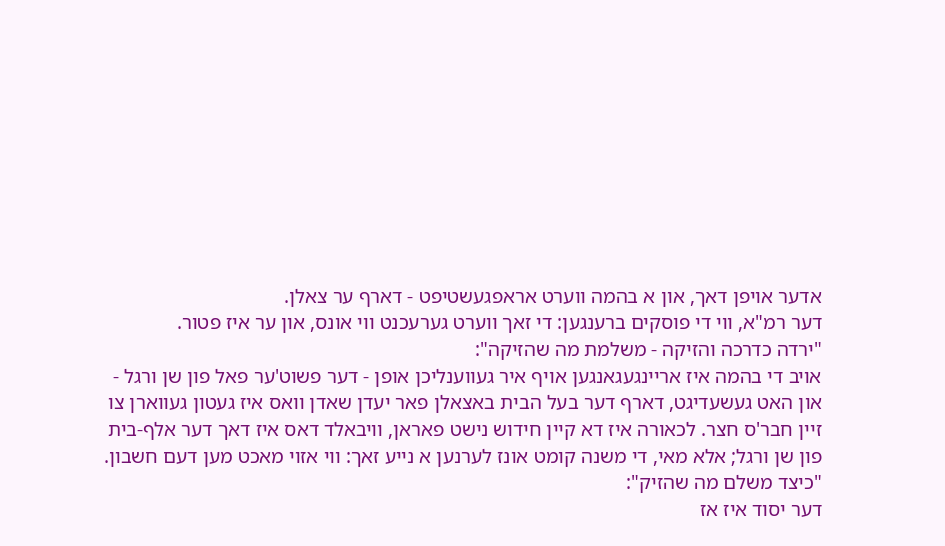אדער אויפן דאך, און א בהמה ווערט אראפגעשטיפט - דארף ער צאלן.
דער רמ"א, ווי די פוסקים ברענגען: די זאך ווערט גערעכנט ווי אונס, און ער איז פטור.
"ירדה כדרכה והזיקה - משלמת מה שהזיקה":
אויב די בהמה איז אריינגעגאנגען אויף איר געווענליכן אופן - דער פשוט'ער פאל פון שן ורגל - און האט געשעדיגט, דארף דער בעל הבית באצאלן פאר יעדן שאדן וואס איז געטון געווארן צו זיין חבר'ס חצר. לכאורה איז דא קיין חידוש נישט פאראן, וויבאלד דאס איז דאך דער אלף-בית פון שן ורגל; אלא מאי, די משנה קומט אונז לערנען א נייע זאך: ווי אזוי מאכט מען דעם חשבון.
"כיצד משלם מה שהזיק":
דער יסוד איז אז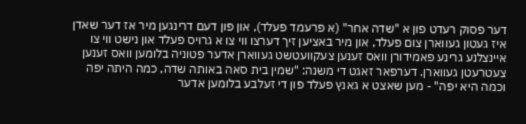דער פסוק רעדט פון א "שדה אחר" (א פרעמד פעלד), און פון דעם דרינגען מיר אז דער שאדן איז געטון געווארן צום פעלד, און מיר באציען זיך דערצו ווי צו א גרויס פעלד און נישט ווי צו איינצלנע גרינע פאמידורן וואס זענען צעקוועטשט געווארן אדער פטוניה בלומען וואס זענען צעטרעטן געווארן. דערפאר זאגט די משנה: "שמין בית סאה באותה שדה, כמה היתה יפה וכמה היא יפה" - מען שאצט א גאנץ פעלד פון די זעלבע בלומען אדער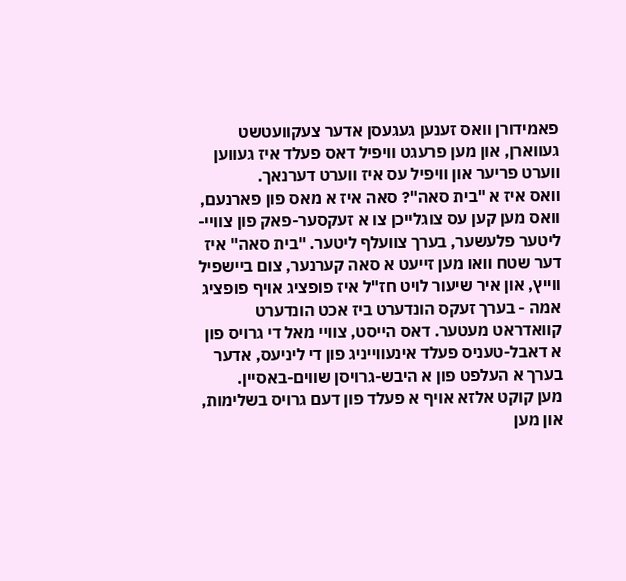פאמידורן וואס זענען געגעסן אדער צעקוועטשט געווארן, און מען פרעגט וויפיל דאס פעלד איז געווען ווערט פריער און וויפיל עס איז ווערט דערנאך.
וואס איז א "בית סאה"? סאה איז א מאס פון פארנעם, וואס מען קען עס צוגלייכן צו א זעקסער-פאק פון צוויי-ליטער פלעשער, בערך צוועלף ליטער. "בית סאה" איז דער שטח וואו מען זייעט א סאה קערנער, צום ביישפיל ווייץ, און איר שיעור לויט חז"ל איז פופציג אויף פופציג אמה - בערך זעקס הונדערט ביז אכט הונדערט קוואדראט מעטער. דאס הייסט, צוויי מאל די גרויס פון א דאבל-טעניס פעלד אינעווייניג פון די ליניעס, אדער בערך א העלפט פון א היבש-גרויסן שווים-באסיין.
מען קוקט אלזא אויף א פעלד פון דעם גרויס בשלימות, און מען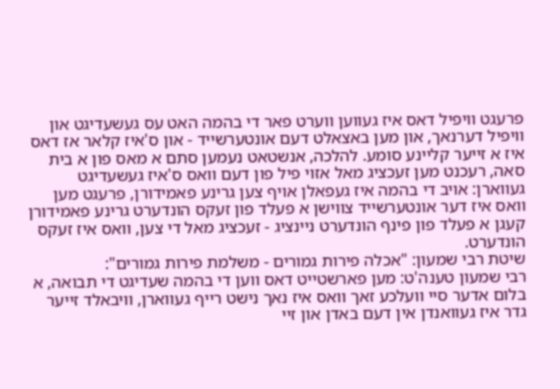פרעגט וויפיל דאס איז געווען ווערט פאר די בהמה האט עס געשעדיגט און וויפיל דערנאך, און מען באצאלט דעם אונטערשייד - און ס'איז קלאר אז דאס איז א זייער קליינע סומע. להלכה, אנשטאט נעמען סתם א מאס פון א בית סאה, רעכנט מען זעכציג מאל אזוי פיל פון דעם וואס ס'איז געשעדיגט געווארן: אויב די בהמה איז געפאלן אויף צען גרינע פאמידורן, פרעגט מען וואס איז דער אונטערשייד צווישן א פעלד פון זעקס הונדערט גרינע פאמידורן קעגן א פעלד פון פינף הונדערט ניינציג - זעכציג מאל די צען, וואס איז זעקס הונדערט.
שיטת רבי שמעון: "אכלה פירות גמורים - משלמת פירות גמורים":
רבי שמעון טענה'ט: מען פארשטייט דאס ווען די בהמה שעדיגט די תבואה, א בלום אדער סיי וועלכע זאך וואס איז נאך נישט רייף געווארן, וויבאלד זייער גדר איז געוואנדן אין דעם באדן און זיי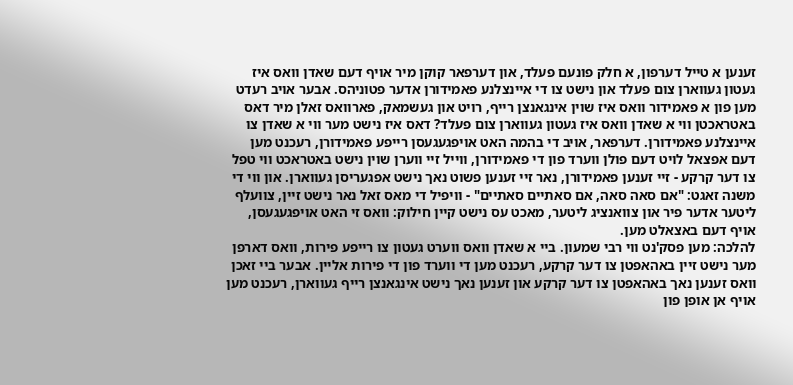זענען א טייל דערפון, א חלק פונעם פעלד, און דערפאר קוקן מיר אויף דעם שאדן וואס איז געטון געווארן צום פעלד און נישט צו די איינצלנע פאמידורן אדער פטוניהס. אבער אויב רעדט מען פון א פאמידור וואס איז שוין אינגאנצן רייף, רויט און געשמאק, פארוואס זאלן מיר דאס באטראכטן ווי א שאדן וואס איז געטון געווארן צום פעלד? דאס איז נישט מער ווי א שאדן צו איינצלנע פאמידורן. דערפאר, אויב די בהמה האט אויפגעגעסן רייפע פאמידורן, רעכנט מען דעם אפצאל לויט דעם פולן ווערד פון די פאמידורן, ווייל זיי ווערן שוין נישט באטראכט ווי טפל צו דער קרקע - זיי זענען פאמידורן, נאר זיי זענען פשוט נאך נישט אפגעריסן געווארן. און ווי די משנה זאגט: "אם סאה סאה, אם סאתיים סאתיים" - וויפיל די מאס זאל נאר נישט זיין, צוועלף ליטער אדער פיר און צוואנציג ליטער, מאכט עס נישט קיין חילוק: וואס זי האט אויפגעגעסן, אויף דעם באצאלט מען.
להלכה: מען פסק'נט ווי רבי שמעון. ביי א שאדן וואס ווערט געטון צו רייפע פירות, וואס דארפן מער נישט זיין באהאפטן צו דער קרקע, רעכנט מען די ווערד פון די פירות אליין. אבער ביי זאכן וואס זענען נאך באהאפטן צו דער קרקע און זענען נאך נישט אינגאנצן רייף געווארן, רעכנט מען אויף אן אופן פון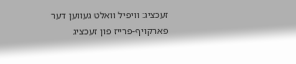זעכציג: וויפיל וואלט געווען דער פארקויף-פרייז פון זעכציג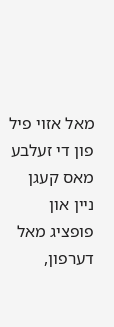מאל אזוי פיל פון די זעלבע מאס קעגן ניין און פופציג מאל דערפון,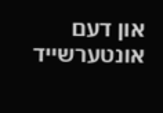און דעם אונטערשייד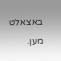באצאלט מען.